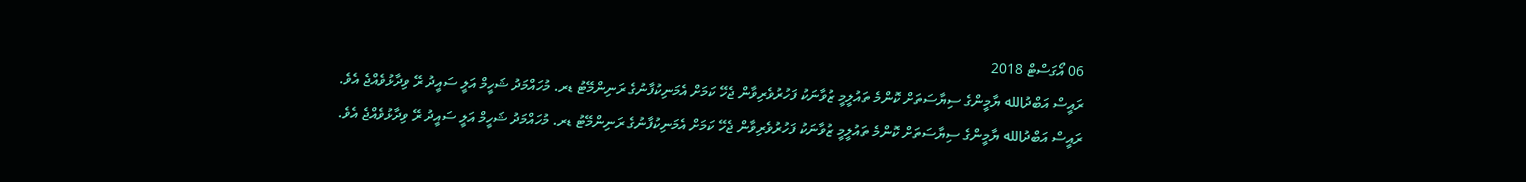06 އޯގަސްޓް 2018
ރައީސް އަބްދުالله ޔާމީންގެ ސިޔާސަތަށް ކޮންމެ ތައުލީމީ ޒުވާނަކު ފަހުރުވެރިވާން ޖެހޭ ކަމަށް އެމަނިކުފާނުގެ ރަނިންމޭޓު ޑރ. މުހައްމަދު ޝަހީމް އަލީ ސައީދު ރޭ ވިދާޅުވެއްޖެ އެވެ.
ރައީސް އަބްދުالله ޔާމީންގެ ސިޔާސަތަށް ކޮންމެ ތައުލީމީ ޒުވާނަކު ފަހުރުވެރިވާން ޖެހޭ ކަމަށް އެމަނިކުފާނުގެ ރަނިންމޭޓު ޑރ. މުހައްމަދު ޝަހީމް އަލީ ސައީދު ރޭ ވިދާޅުވެއްޖެ އެވެ.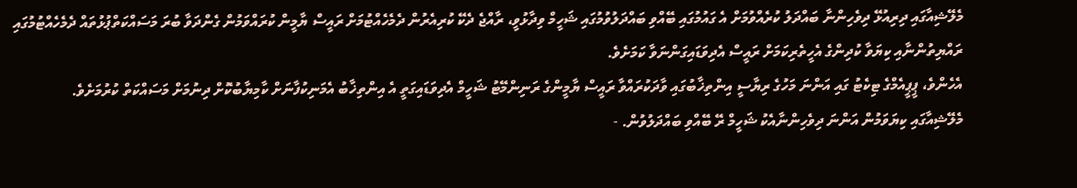މެލޭޝިއާގައި ދިރިއުޅޭ ދިވެހިންނާ ބައްދަލު ކުރެއްވުމަށް އެ ގައުމުގައި ބޭއްވި ބައްދަލުވުމުގައި ޝަހީމް ވިދާޅުވީ، ރާއްޖެ ދެކޭ ކުރިއެރުން ދެމެހެއްޓުމަށް ރައީސް ޔާމީން ކުރައްވަމުން ގެންދަވާ ބުރަ މަސައްކަތްޕުޅުތައް ދެމެހެއްޓުމުގައި ރައްޔިތުންނާއި ކިޔަވާ ކުދިންގެ އެހީތެރިކަމަށް ރައީސް އެދިވަޑައިގަންނަވާ ކަމަށެވެ.
އެހެންވެ، ޕީޕީއެމްގެ ޓިކެޓު ގައި އަންނަ މަހުގެ ރިޔާސީ އިންތިޚާބުގައި ވާދަކުރައްވާ ރައީސް ޔާމީންގެ ރަނިންމޭޓު ޝަހީމް އެދިވަޑައިގަތީ އެ އިންތިޚާބު އެމަނިކުފާނަށް ކާމިޔާބުކޮށް ދިނުމަށް މަސައްކަތް ކުރުމަށެވެ.
މެލޭޝިއާގައި ކިޔަވަމުން އަންނަ ދިވެހިންނާއެކު ޝަހީމް ރޭ ބޭއްވި ބައްދަލުވުން. -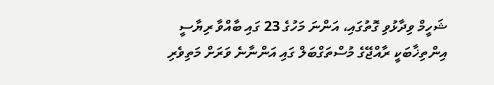ޝަހީމް ވިދާޅުވި ގޮތުގައި، އަންނަ މަހުގެ 23 ގައި ބާއްވާ ރިޔާސީ އިންތިޚާބަކީ ރާއްޖޭގެ މުސްތަގްބަލް ގައި އަންނާނެ ވަރަށް މަތިވެރި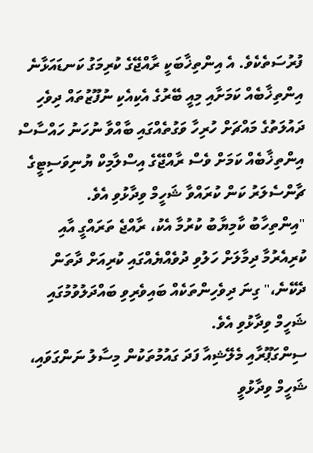ފުރުސަތެކެވެ. އެ އިންތިޚާބަކީ ރާއްޖޭގެ ކުރިމަގު ކަނޑައަޅާނެ އިންތިޚާބެއް ކަމަށާއި މިއީ ބޭރުގެ އެކިއެކި ނުފޫޒުތައް ދިވެހި ދައުލަތުގެ މައްޗަށް ހުރިހާ ވަގުތެއްގައި ބާއްވާ ނުހަނު ހައްސާސް އިންތިޚާބެއް ކަމަށް ވެސް ރާއްޖޭގެ އިސްލާމިކް ޔުނިވަސިޓީގެ ޗާންސެލަރު ކަން ކުރައްވާ ޝަހީމް ވިދާޅުވި އެވެ.
"އިންތިހާބު ކާމިޔާބު ކުރުމާ އެކު، ރާއްޖެ ތަރައްގީ އާއި ކުރިއެރުމާ ދިމާލަށް ހަލުވި ދުވެއްޔެއްގައި ކުރިއަށް ދާތަން ދެކޭނެ،" ގިނަ ދިވެހިންތަކެއް ބައިވެރިވި ބައްދަލުވުމުގައި ޝަހީމް ވިދާޅުވި އެވެ.
ސިންގަޕޫރާއި މެލޭޝިއާ ފަދަ ގައުމުތަކުން މިސާލު ނަންގަވައި، ޝަހީމް ވިދާޅުވީ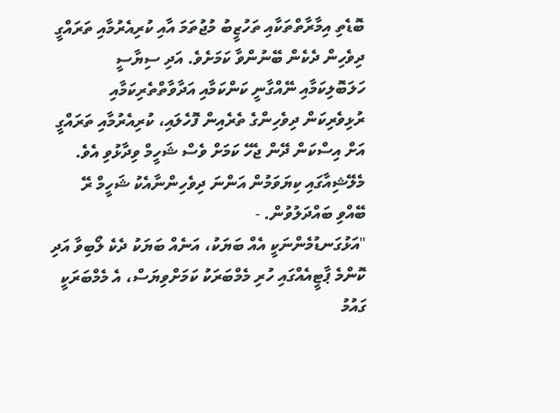ބޮޑެތި އިމާރާތްތަކާއި ތަހުޒީބު މުޖުތަމަ އާއި ކުރިއެރުމާއި ތަރައްގީ ދިވެހިން ދެކެން ބޭނުންވާ ކަމަށެވެ. އަދި ސިޔާސީ ހަލަބޮލިކަމާއި ނޭއްގާނީ ކަންކަމާއި އަދާވާތްތެރިކަމާއި ރުޅިވެރިކަން ދިވެހިންގެ ތެރެއިން ފޮހެލައި، ކުރިއެރުމާއި ތަރައްގީ އަށް އިސްކަން ދޭން ޖެހޭ ކަމަށް ވެސް ޝަހީމް ވިދާޅުވި އެވެ.
މެލޭޝިއާގައި ކިޔަވަމުން އަންނަ ދިވެހިންނާއެކު ޝަހީމް ރޭ ބޭއްވި ބައްދަލުވުން. -
"އަޅުގަނޑުމެންނަކީ އެއް ބަޔަކު، އަނެއް ބަޔަކު ދެކެ ލޯބިވާ އަދި ކޮންމެ ޕާޓީއެއްގައި ހުރި މެމްބަރަކު ކަމަށްވިޔަސް، އެ މެމްބަރަކީ ގައުމު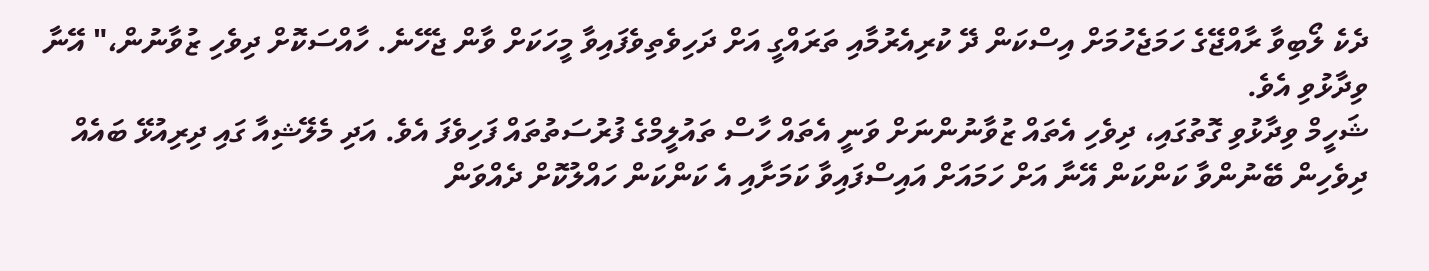ދެކެ ލޯބިވާ ރާއްޖޭގެ ހަމަޖެހުމަށް އިސްކަން ދޭ ކުރިއެރުމާއި ތަރައްގީ އަށް ދަހިވެތިވެފައިވާ މީހަކަށް ވާން ޖެހޭނެ. ހާއްސަކޮށް ދިވެހި ޒުވާނުން،" އޭނާ ވިދާޅުވި އެވެ.
ޝަހީމް ވިދާޅުވި ގޮތުގައި، ދިވެހި އެތައް ޒުވާނުންނަށް ވަނީ އެތައް ހާސް ތައުލީމްގެ ފުރުސަތުތައް ފަހިވެފަ އެވެ. އަދި މެލޭޝިއާ ގައި ދިރިއުޅޭ ބައެއް ދިވެހިން ބޭނުންވާ ކަންކަން އޭނާ އަށް ހަމައަށް އައިސްފައިވާ ކަމަށާއި އެ ކަންކަން ހައްލުކޮށް ދެއްވަން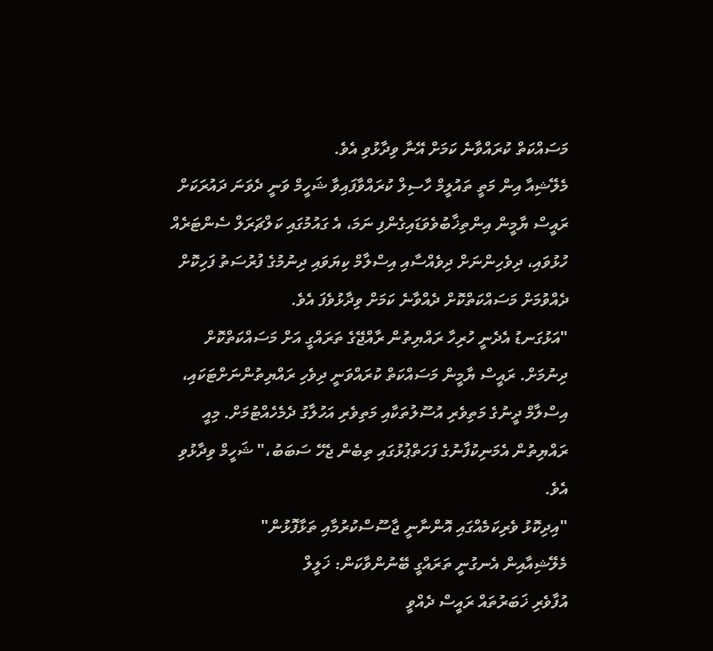މަސައްކަތް ކުރައްވާނެ ކަމަށް އޭނާ ވިދާޅުވި އެވެ.
މެލޭޝިއާ އިން މަތީ ތައުލީމް ހާސިލް ކުރައްވާފައިވާ ޝަހީމް ވަނީ ދެވަނަ ދައުރަކަށް ރައީސް ޔާމީން އިންތިޚާބުވެވަޑައިގެންފި ނަމަ، އެ ގައުމުގައި ކަލްޗަރަލް ސެންޓަރެއް ހުޅުވައި، ދިވެހިންނަށް ދިވެއްސާއި އިސްލާމް ކިޔަވައި ދިނުމުގެ ފުރުސަތު ފަހިކޮށް ދެއްވުމަށް މަސައްކަތްކޮށް ދެއްވާނެ ކަމަށް ވިދާޅުވެފަ އެވެ.
"އަޅުގަނޑު އެދެނީ ހުރިހާ ރައްޔިތުން ރާއްޖޭގެ ތަރައްގީ އަށް މަސައްކަތްކޮށް ދިނުމަށް. ރައީސް ޔާމީން މަސައްކަތް ކުރައްވަނީ ދިވެހި ރައްޔިތުންނަށްޓަކައި، އިސްލާމް ދީނުގެ މަތިވެރި އުސޫލުތަކާއި މަތިވެރި އަހުލާގު ދެމެހެއްޓުމަށް. މިއީ ރައްޔިތުން އެމަނިކުފާނުގެ ފަހަތްޕުޅުގައި ތިބެން ޖެހޭ ސަބަބު،" ޝަހީމް ވިދާޅުވި އެވެ.
"އިދިކޮޅު ވެރިކަމެއްގައި އޮންނާނީ ޖާސޫސްކުރުމާއި ތަޅާފޮޅުން"
މެލޭޝިއާއިން އެނގުނީ ތަރައްގީ ބޭނުންވާކަން: ޚަލީލް
އުފާވެރި ޚަބަރުތައް ރައީސް ދެއްވީ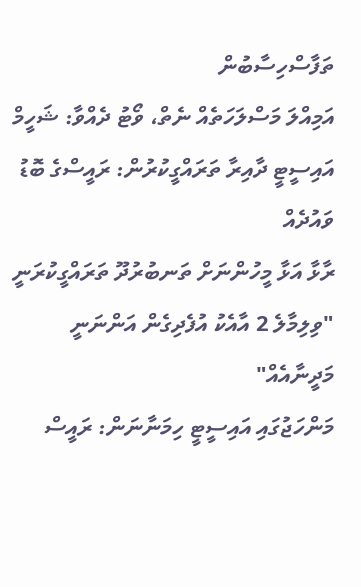ތަފާސްހިސާބުން
އަމިއްލަ މަސްލަހަތެއް ނެތް، ވޯޓު ދެއްވާ: ޝަހީމް
އައިސީޓީ ދާއިރާ ތަރައްގީކުރުން: ރައީސްގެ ބޮޑު ވައުދެއް
ރާޅާ އަޅާ މީހުންނަށް ތަނބުރުދޫ ތަރައްގީކުރަނީ
"ވިލިމާލެ 2 އާއެކު އުފެދިގެން އަންނަނީ މަދީނާއެއް"
މަންހަޖުގައި އައިސީޓީ ހިމަނާނަން: ރައީސް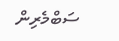ސަބްމެރިން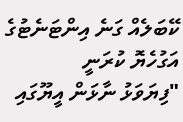ކޭބަލެއް ގަނެ އިންޓަނެޓުގެ އަގުހެޔޮ ކުރަނީ
"ފިޔަވަޅު ނާޅަން އީޔޫގައި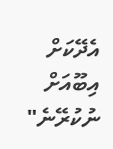އެދޭކަށް އިބޫއަށް ނުކުރޭނެ"